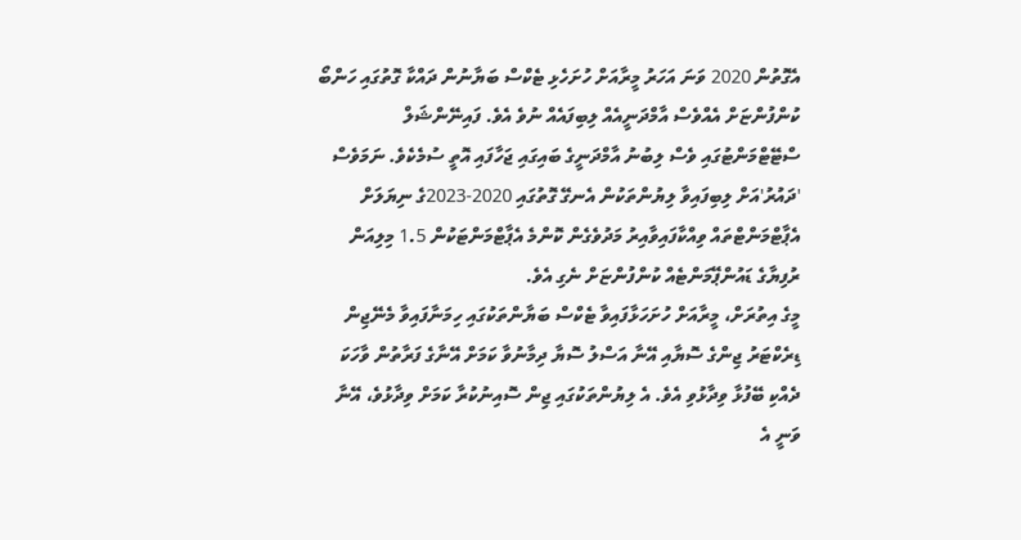އެގޮތުން 2020 ވަނަ އަހަރު މީރާއަށް ހުށަހެޅި ޓެކްސް ބަޔާނުން ދައްކާ ގޮތުގައި ހަންބޯ ކުންފުންޏަށް އެއްވެސް އާމްދަނީއެއް ލިބިފައެއް ނުވެ އެވެ. ފައިނޭންޝަލް ސްޓޭޓްމަންޓުގައި ވެސް ލިބުނު އާމްދަނީގެ ބައިގައި ޖަހާފައި އޮތީ ސުމެކެވެ. ނަމަވެސް 'ދައުރު'އަށް ލިބިފައިވާ ލިޔުންތަކުން އެނގޭ ގޮތުގައި 2020-2023ގެ ނިޔަލަށް އެޕާޓްމަންޓްތައް ވިއްކާފައިވާއިރު މަދުވެގެން ކޮންމެ އެޕާޓްމަންޓަކުން 1.5 މިލިއަން ރުފިޔާގެ ޑައުންޕޭމަންޓެއް ކުންފުންޏަށް ނެގި އެވެ.
މީގެ އިތުރަށް، މީރާއަށް ހުށަހަޅާފައިވާ ޓެކްސް ބަޔާންތަކުގައި ހިމަނާފައިވާ މެނޭޖިން ޑިރެކްޓަރު ޖިންގެ ސޮޔާއި އޭނާ އަސްލު ސޮޔާ ދިމާނުވާ ކަމަށް އޭނާގެ ފަރާތުން ވާހަކަ ދެއްކި ބޭފުޅާ ވިދާޅުވި އެވެ. އެ ލިޔުންތަކުގައި ޖިން ސޮއިނުކުރާ ކަމަށް ވިދާޅުވެ، އޭނާ ވަނީ އެ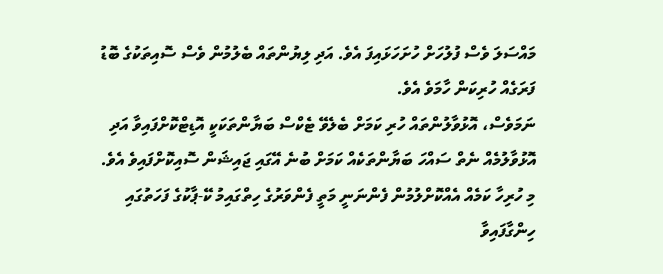މައްސަލަ ވެސް ފުލުހަށް ހުށަހަޅައިފަ އެވެ. އަދި ލިޔުންތައް ބެލުމުން ވެސް ސޮއިތަކުގެ ބޮޑު ފަރަގެއް ހުރިކަން ހާމަވެ އެވެ.
ނަމަވެސް، އޮޅުވާލުންތައް ހުރި ކަމަށް ބެލެވޭ ޓެކްސް ބަޔާންތަކަކީ އޮޑިޓްކޮށްފައިވާ އަދި އޮޅުވާލުމެއް ނެތް ސައްހަ ބަޔާންތަކެއް ކަމަށް ބުނެ އޭގައި ޖައިޝަން ސޮއިކޮށްފައިވެ އެވެ.
މި ހުރިހާ ކަމެއް އެއްކޮށްލުމުން ފެންނަނީ މަތީ ފެންވަރުގެ ހިތްގައިމު ކޭ-ޕާކުގެ ފަހަތުގައި ހިންގާފައިވާ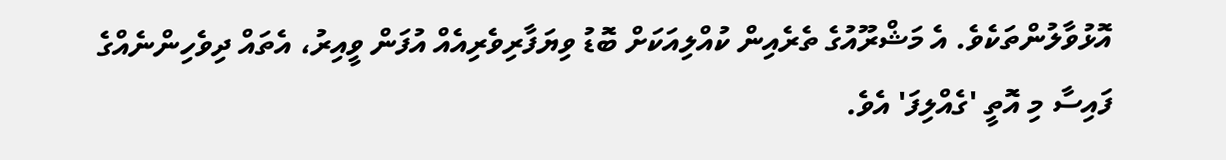އޮޅުވާލުންތަކެވެ. އެ މަޝްރޫއުގެ ތެރެއިން ކުއްލިއަކަށް ބޮޑު ވިޔަފާރިވެރިއެއް އުފަން ވީއިރު، އެތައް ދިވެހިންނެއްގެ ފައިސާ މި އޮތީ 'ގެއްލިފަ' އެވެ.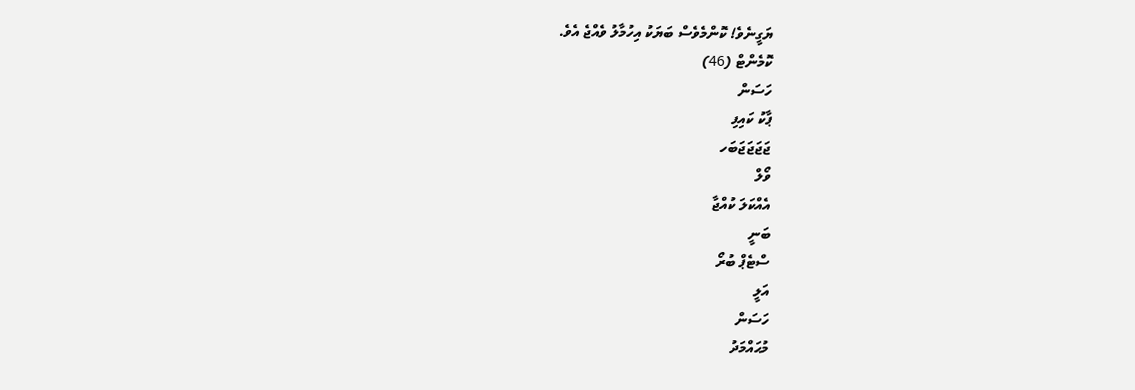ޔަގީނެވެ! ކޮންމެވެސް ބަޔަކު އިހުމާލު ވެއްޖެ އެވެ.
ކޮމެންޓް (46)
ހަސަން
ޕާކު ކައިފި
ޖަޖަޖަޖަބަހ
ވޯލް
އެއްކަލަ ކުއްޖާ
ބަނީ
ސްޓެޕް ބުރޯ
އަލީ
ހަސަން
މުޙައްމަދު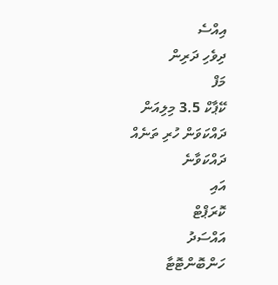އިއްސެ
ދިވެހި ދަރިން
މަފް
ކޭޕާކް 3.5 މިލިއަން
ދައްކަވަން ހުރި ތަނެއް ދައްކަވާނެ
އައި
ކޮރަޕްޓް
އައްސަދު
ހަންބޮންޓޮޓާ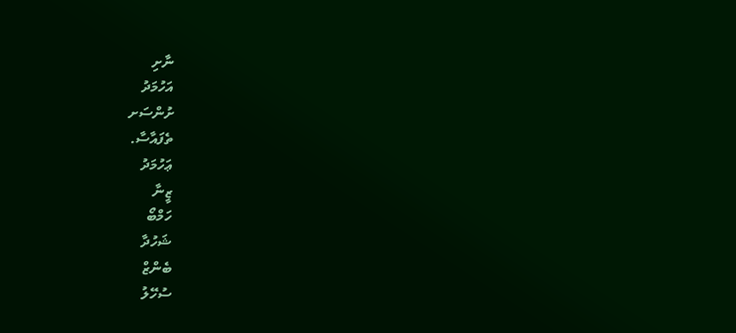ނާށި
އަހުމަދު
ށުންސަށ
ތެފައާސާ.
ޢަހުމަދު
ޒީނާ
ހަމްބޯ
ޝަހުދާ
ބެންޒް
ސުހޭލު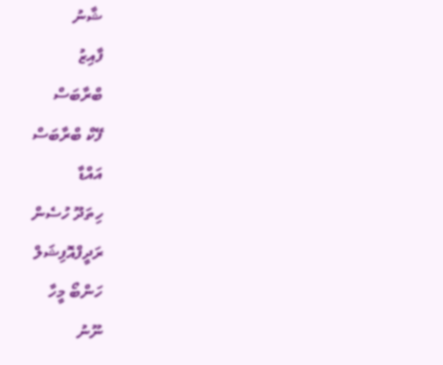ޝާނު
ފާއިޒު
ބްރާބަސް
ފޭކް ބްރާބަސް
އައްޑާ
ހިތަދޫ ހުސެން
ރަދީފްއޮފިޝަލް
ހަންބޯ މީހާ
ނޫނު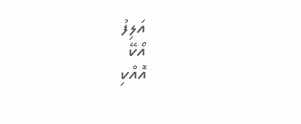އަލިފު
އޯކޭ
އޮއްކި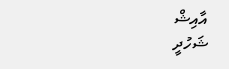އާއިޝް
ޝަހުދީ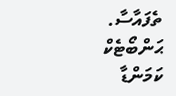ތެފައާސާ.
ޙަންބޯޓެކް
ކަމަންޑާ